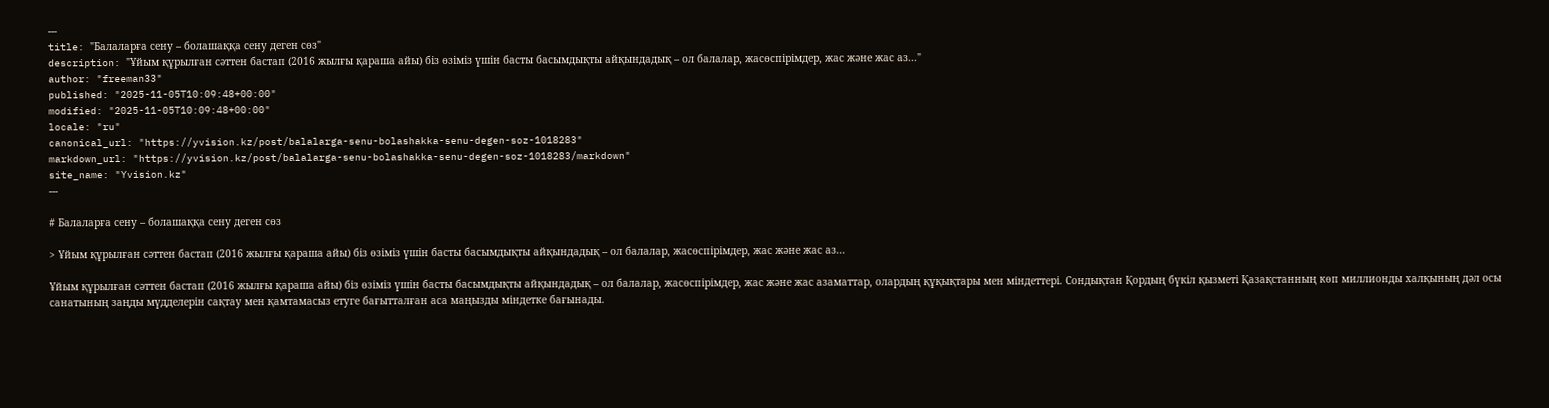---
title: "Балаларға сену – болашаққа сену деген сөз"
description: "Ұйым құрылған сәттен бастап (2016 жылғы қараша айы) біз өзіміз үшін басты басымдықты айқындадық – ол балалар, жасөспірімдер, жас және жас аз..."
author: "freeman33"
published: "2025-11-05T10:09:48+00:00"
modified: "2025-11-05T10:09:48+00:00"
locale: "ru"
canonical_url: "https://yvision.kz/post/balalarga-senu-bolashakka-senu-degen-soz-1018283"
markdown_url: "https://yvision.kz/post/balalarga-senu-bolashakka-senu-degen-soz-1018283/markdown"
site_name: "Yvision.kz"
---

# Балаларға сену – болашаққа сену деген сөз

> Ұйым құрылған сәттен бастап (2016 жылғы қараша айы) біз өзіміз үшін басты басымдықты айқындадық – ол балалар, жасөспірімдер, жас және жас аз...

Ұйым құрылған сәттен бастап (2016 жылғы қараша айы) біз өзіміз үшін басты басымдықты айқындадық – ол балалар, жасөспірімдер, жас және жас азаматтар, олардың құқықтары мен міндеттері. Сондықтан Қордың бүкіл қызметі Қазақстанның көп миллионды халқының дәл осы санатының заңды мүдделерін сақтау мен қамтамасыз етуге бағытталған аса маңызды міндетке бағынады.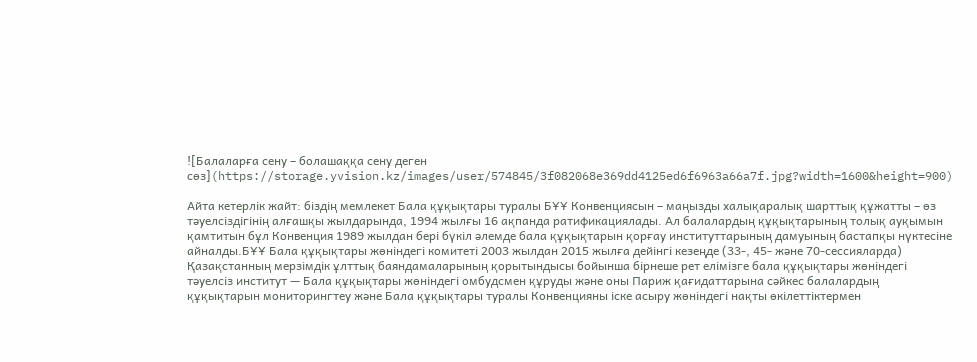![Балаларға сену – болашаққа сену деген сөз](https://storage.yvision.kz/images/user/574845/3f082068e369dd4125ed6f6963a66a7f.jpg?width=1600&height=900)

Айта кетерлік жайт: біздің мемлекет Бала құқықтары туралы БҰҰ Конвенциясын – маңызды халықаралық шарттық құжатты – өз тәуелсіздігінің алғашқы жылдарында, 1994 жылғы 16 ақпанда ратификациялады. Ал балалардың құқықтарының толық ауқымын қамтитын бұл Конвенция 1989 жылдан бері бүкіл әлемде бала құқықтарын қорғау институттарының дамуының бастапқы нүктесіне айналды.БҰҰ Бала құқықтары жөніндегі комитеті 2003 жылдан 2015 жылға дейінгі кезеңде (33-, 45- және 70-сессияларда) Қазақстанның мерзімдік ұлттық баяндамаларының қорытындысы бойынша бірнеше рет елімізге бала құқықтары жөніндегі тәуелсіз институт — Бала құқықтары жөніндегі омбудсмен құруды және оны Париж қағидаттарына сәйкес балалардың құқықтарын мониторингтеу және Бала құқықтары туралы Конвенцияны іске асыру жөніндегі нақты өкілеттіктермен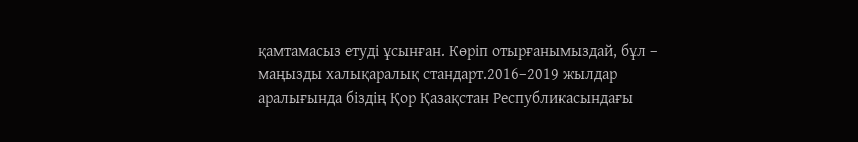қамтамасыз етуді ұсынған. Көріп отырғанымыздай, бұл – маңызды халықаралық стандарт.2016–2019 жылдар аралығында біздің Қор Қазақстан Республикасындағы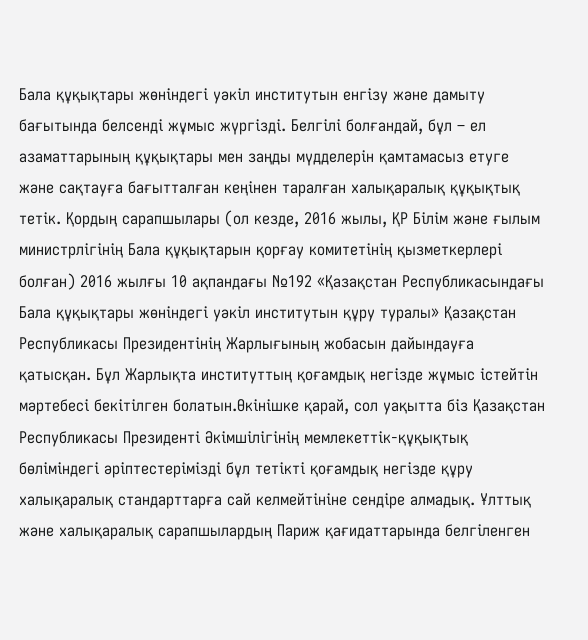Бала құқықтары жөніндегі уәкіл институтын енгізу және дамыту бағытында белсенді жұмыс жүргізді. Белгілі болғандай, бұл – ел азаматтарының құқықтары мен заңды мүдделерін қамтамасыз етуге және сақтауға бағытталған кеңінен таралған халықаралық құқықтық тетік. Қордың сарапшылары (ол кезде, 2016 жылы, ҚР Білім және ғылым министрлігінің Бала құқықтарын қорғау комитетінің қызметкерлері болған) 2016 жылғы 10 ақпандағы №192 «Қазақстан Республикасындағы Бала құқықтары жөніндегі уәкіл институтын құру туралы» Қазақстан Республикасы Президентінің Жарлығының жобасын дайындауға қатысқан. Бұл Жарлықта институттың қоғамдық негізде жұмыс істейтін мәртебесі бекітілген болатын.Өкінішке қарай, сол уақытта біз Қазақстан Республикасы Президенті Әкімшілігінің мемлекеттік-құқықтық бөліміндегі әріптестерімізді бұл тетікті қоғамдық негізде құру халықаралық стандарттарға сай келмейтініне сендіре алмадық. Ұлттық және халықаралық сарапшылардың Париж қағидаттарында белгіленген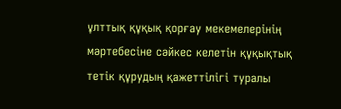ұлттық құқық қорғау мекемелерінің мәртебесіне сәйкес келетін құқықтық тетік құрудың қажеттілігі туралы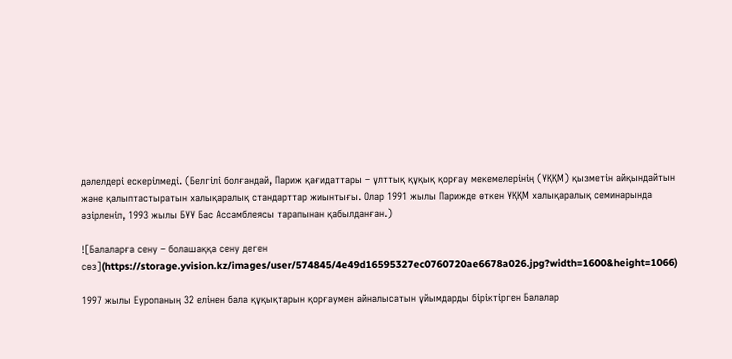дәлелдері ескерілмеді. (Белгілі болғандай, Париж қағидаттары – ұлттық құқық қорғау мекемелерінің (ҰҚҚМ) қызметін айқындайтын және қалыптастыратын халықаралық стандарттар жиынтығы. Олар 1991 жылы Парижде өткен ҰҚҚМ халықаралық семинарында әзірленіп, 1993 жылы БҰҰ Бас Ассамблеясы тарапынан қабылданған.)

![Балаларға сену – болашаққа сену деген сөз](https://storage.yvision.kz/images/user/574845/4e49d16595327ec0760720ae6678a026.jpg?width=1600&height=1066)

1997 жылы Еуропаның 32 елінен бала құқықтарын қорғаумен айналысатын ұйымдарды біріктірген Балалар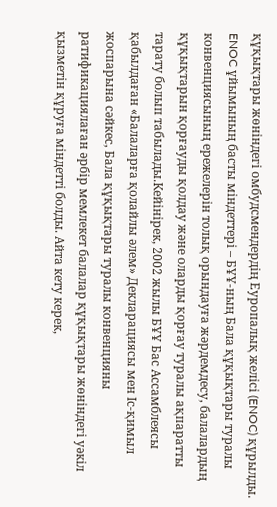құқықтары жөніндегі омбудсмендердің Еуропалық желісі (ENOC) құрылды. ENOC ұйымының басты міндеттері – БҰҰ-ның Бала құқықтары туралы конвенциясының ережелерін толық орындауға жәрдемдесу, балалардың құқықтарын қорғауды қолдау және оларды қорғау туралы ақпаратты тарату болып табылады.Кейінірек, 2002 жылы БҰҰ Бас Ассамблеясы қабылдаған «Балаларға қолайлы әлем» Декларациясы мен Іс-қимыл жоспарына сәйкес, Бала құқықтары туралы конвенцияны ратификациялаған әрбір мемлекет балалар құқықтары жөніндегі уәкіл қызметін құруға міндетті болды. Айта кету керек,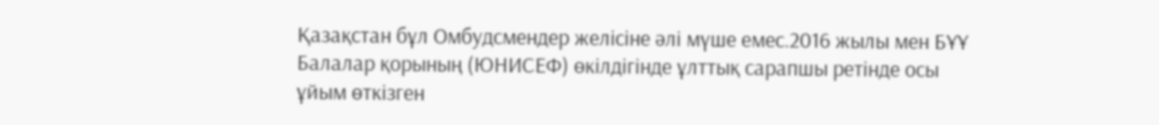Қазақстан бұл Омбудсмендер желісіне әлі мүше емес.2016 жылы мен БҰҰ Балалар қорының (ЮНИСЕФ) өкілдігінде ұлттық сарапшы ретінде осы ұйым өткізген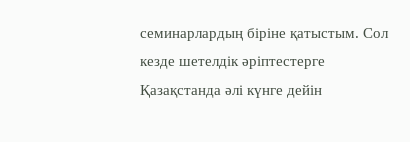семинарлардың біріне қатыстым. Сол кезде шетелдік әріптестерге Қазақстанда әлі күнге дейін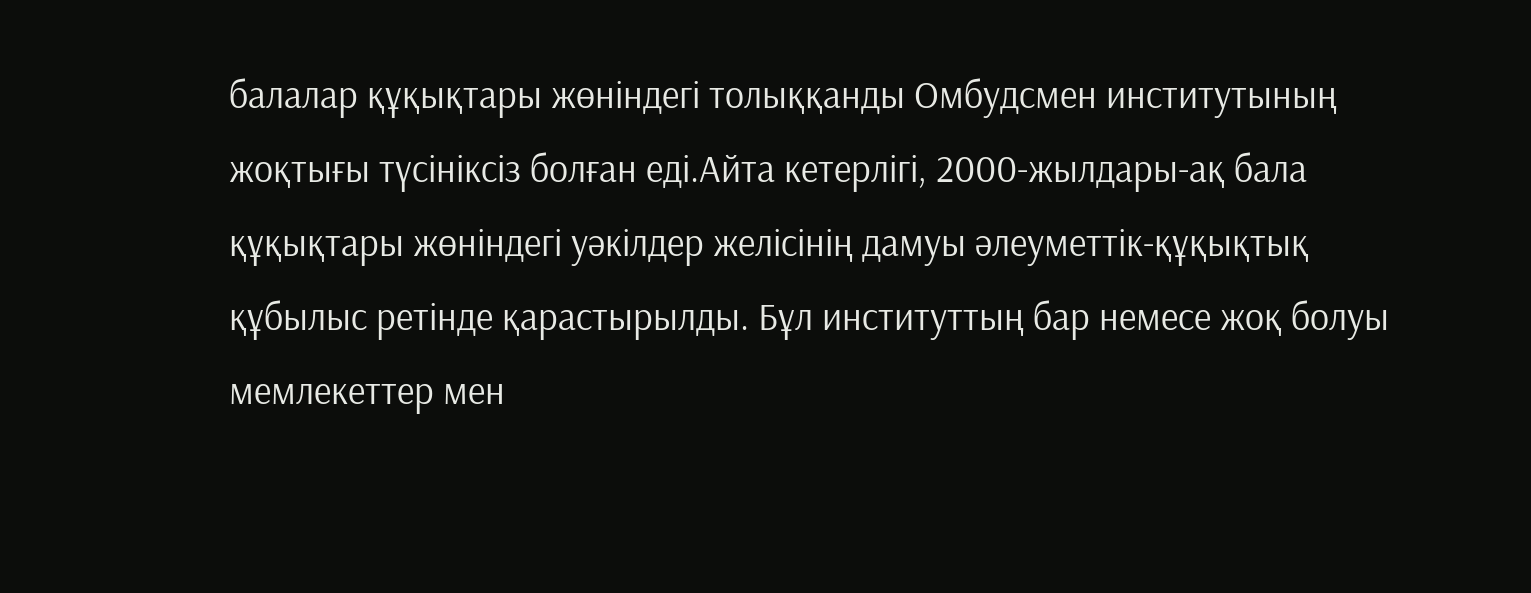балалар құқықтары жөніндегі толыққанды Омбудсмен институтының жоқтығы түсініксіз болған еді.Айта кетерлігі, 2000-жылдары-ақ бала құқықтары жөніндегі уәкілдер желісінің дамуы әлеуметтік-құқықтық құбылыс ретінде қарастырылды. Бұл институттың бар немесе жоқ болуы мемлекеттер мен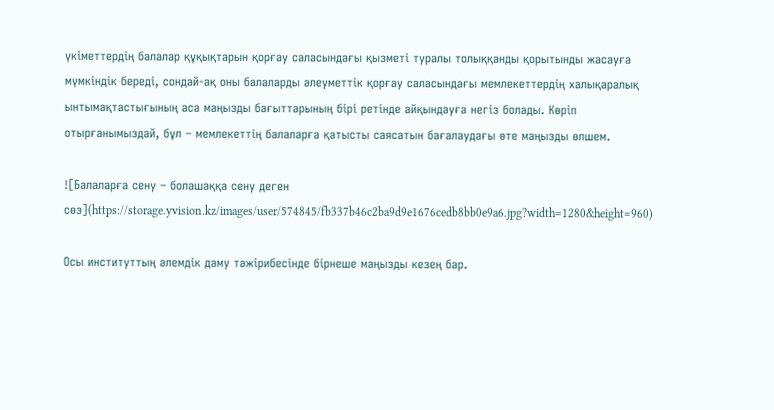үкіметтердің балалар құқықтарын қорғау саласындағы қызметі туралы толыққанды қорытынды жасауға мүмкіндік береді, сондай-ақ оны балаларды әлеуметтік қорғау саласындағы мемлекеттердің халықаралық ынтымақтастығының аса маңызды бағыттарының бірі ретінде айқындауға негіз болады. Көріп отырғанымыздай, бұл – мемлекеттің балаларға қатысты саясатын бағалаудағы өте маңызды өлшем.

![Балаларға сену – болашаққа сену деген сөз](https://storage.yvision.kz/images/user/574845/fb337b46c2ba9d9e1676cedb8bb0e9a6.jpg?width=1280&height=960)

Осы институттың әлемдік даму тәжірибесінде бірнеше маңызды кезең бар.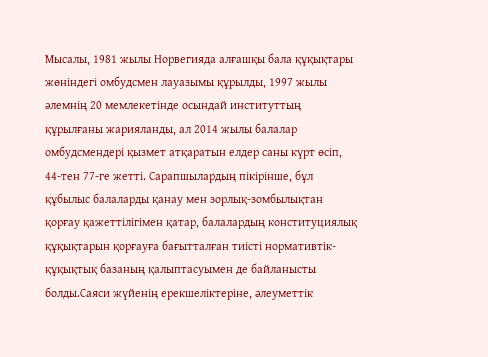Мысалы, 1981 жылы Норвегияда алғашқы бала құқықтары жөніндегі омбудсмен лауазымы құрылды, 1997 жылы әлемнің 20 мемлекетінде осындай институттың құрылғаны жарияланды, ал 2014 жылы балалар омбудсмендері қызмет атқаратын елдер саны күрт өсіп, 44-тен 77-ге жетті. Сарапшылардың пікірінше, бұл құбылыс балаларды қанау мен зорлық-зомбылықтан қорғау қажеттілігімен қатар, балалардың конституциялық құқықтарын қорғауға бағытталған тиісті нормативтік-құқықтық базаның қалыптасуымен де байланысты болды.Саяси жүйенің ерекшеліктеріне, әлеуметтік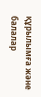құрылымға және балалар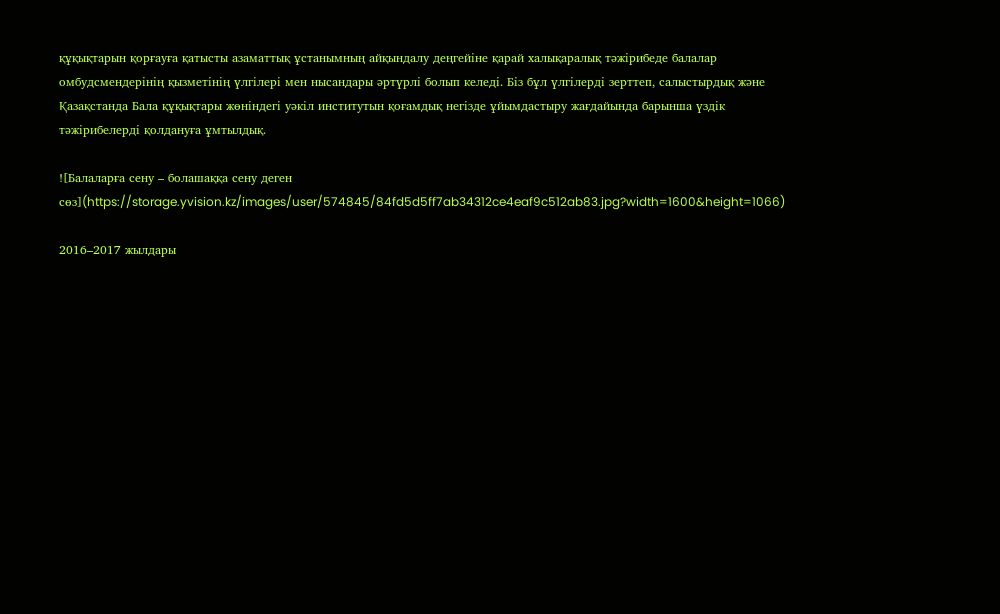құқықтарын қорғауға қатысты азаматтық ұстанымның айқындалу деңгейіне қарай халықаралық тәжірибеде балалар омбудсмендерінің қызметінің үлгілері мен нысандары әртүрлі болып келеді. Біз бұл үлгілерді зерттеп, салыстырдық және Қазақстанда Бала құқықтары жөніндегі уәкіл институтын қоғамдық негізде ұйымдастыру жағдайында барынша үздік тәжірибелерді қолдануға ұмтылдық.

![Балаларға сену – болашаққа сену деген сөз](https://storage.yvision.kz/images/user/574845/84fd5d5ff7ab34312ce4eaf9c512ab83.jpg?width=1600&height=1066)

2016–2017 жылдары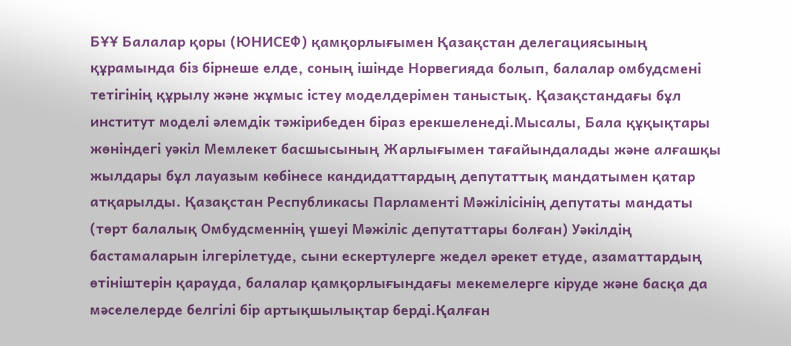БҰҰ Балалар қоры (ЮНИСЕФ) қамқорлығымен Қазақстан делегациясының құрамында біз бірнеше елде, соның ішінде Норвегияда болып, балалар омбудсмені тетігінің құрылу және жұмыс істеу моделдерімен таныстық. Қазақстандағы бұл институт моделі әлемдік тәжірибеден біраз ерекшеленеді.Мысалы, Бала құқықтары жөніндегі уәкіл Мемлекет басшысының Жарлығымен тағайындалады және алғашқы жылдары бұл лауазым көбінесе кандидаттардың депутаттық мандатымен қатар атқарылды. Қазақстан Республикасы Парламенті Мәжілісінің депутаты мандаты (төрт балалық Омбудсменнің үшеуі Мәжіліс депутаттары болған) Уәкілдің бастамаларын ілгерілетуде, сыни ескертулерге жедел әрекет етуде, азаматтардың өтініштерін қарауда, балалар қамқорлығындағы мекемелерге кіруде және басқа да мәселелерде белгілі бір артықшылықтар берді.Қалған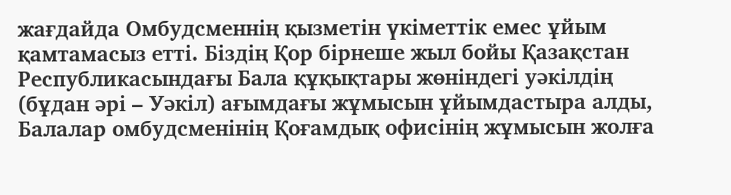жағдайда Омбудсменнің қызметін үкіметтік емес ұйым қамтамасыз етті. Біздің Қор бірнеше жыл бойы Қазақстан Республикасындағы Бала құқықтары жөніндегі уәкілдің (бұдан әрі – Уәкіл) ағымдағы жұмысын ұйымдастыра алды, Балалар омбудсменінің Қоғамдық офисінің жұмысын жолға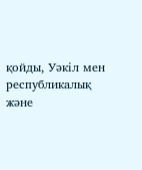қойды, Уәкіл мен республикалық және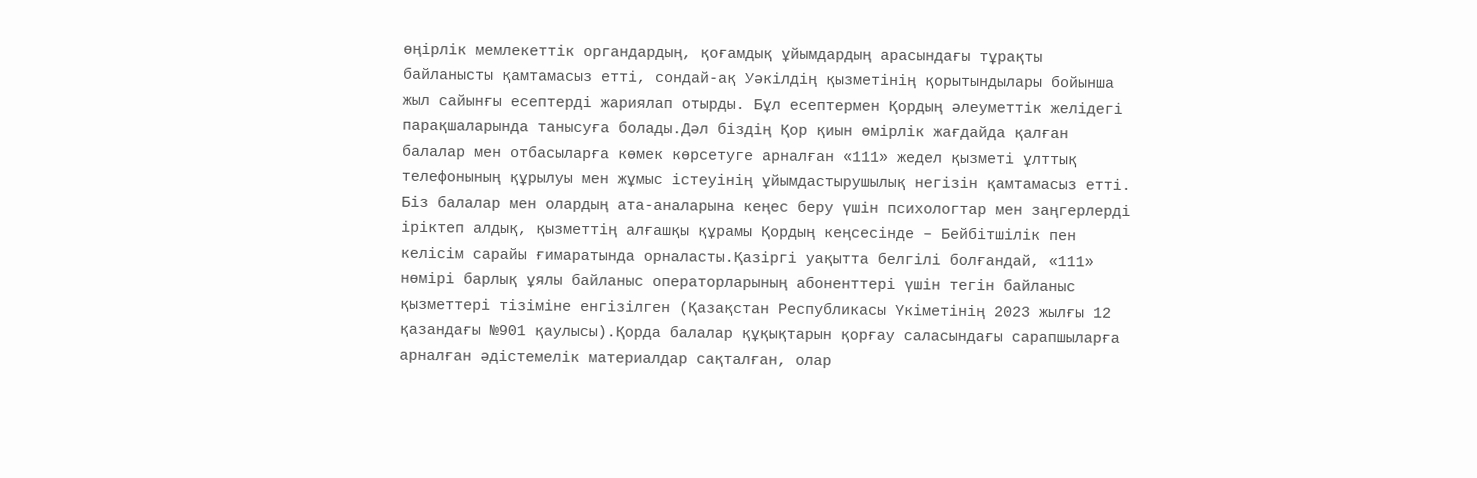өңірлік мемлекеттік органдардың, қоғамдық ұйымдардың арасындағы тұрақты байланысты қамтамасыз етті, сондай-ақ Уәкілдің қызметінің қорытындылары бойынша жыл сайынғы есептерді жариялап отырды. Бұл есептермен Қордың әлеуметтік желідегі парақшаларында танысуға болады.Дәл біздің Қор қиын өмірлік жағдайда қалған балалар мен отбасыларға көмек көрсетуге арналған «111» жедел қызметі ұлттық телефонының құрылуы мен жұмыс істеуінің ұйымдастырушылық негізін қамтамасыз етті. Біз балалар мен олардың ата-аналарына кеңес беру үшін психологтар мен заңгерлерді іріктеп алдық, қызметтің алғашқы құрамы Қордың кеңсесінде – Бейбітшілік пен келісім сарайы ғимаратында орналасты.Қазіргі уақытта белгілі болғандай, «111» нөмірі барлық ұялы байланыс операторларының абоненттері үшін тегін байланыс қызметтері тізіміне енгізілген (Қазақстан Республикасы Үкіметінің 2023 жылғы 12 қазандағы №901 қаулысы).Қорда балалар құқықтарын қорғау саласындағы сарапшыларға арналған әдістемелік материалдар сақталған, олар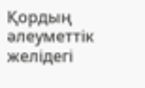Қордың әлеуметтік желідегі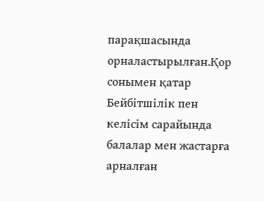парақшасында орналастырылған.Қор сонымен қатар Бейбітшілік пен келісім сарайында балалар мен жастарға арналған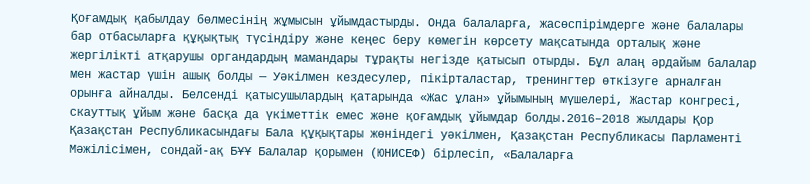Қоғамдық қабылдау бөлмесінің жұмысын ұйымдастырды. Онда балаларға, жасөспірімдерге және балалары бар отбасыларға құқықтық түсіндіру және кеңес беру көмегін көрсету мақсатында орталық және жергілікті атқарушы органдардың мамандары тұрақты негізде қатысып отырды. Бұл алаң әрдайым балалар мен жастар үшін ашық болды — Уәкілмен кездесулер, пікірталастар, тренингтер өткізуге арналған орынға айналды. Белсенді қатысушылардың қатарында «Жас ұлан» ұйымының мүшелері, Жастар конгресі, скауттық ұйым және басқа да үкіметтік емес және қоғамдық ұйымдар болды.2016–2018 жылдары Қор Қазақстан Республикасындағы Бала құқықтары жөніндегі уәкілмен, Қазақстан Республикасы Парламенті Мәжілісімен, сондай-ақ БҰҰ Балалар қорымен (ЮНИСЕФ) бірлесіп, «Балаларға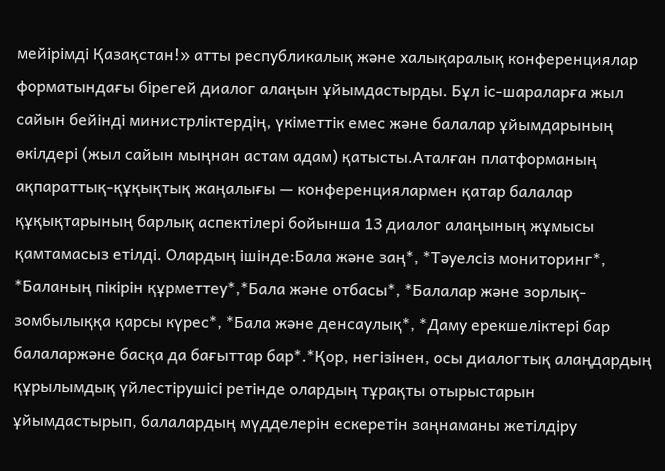мейірімді Қазақстан!» атты республикалық және халықаралық конференциялар форматындағы бірегей диалог алаңын ұйымдастырды. Бұл іс-шараларға жыл сайын бейінді министрліктердің, үкіметтік емес және балалар ұйымдарының өкілдері (жыл сайын мыңнан астам адам) қатысты.Аталған платформаның ақпараттық-құқықтық жаңалығы — конференциялармен қатар балалар құқықтарының барлық аспектілері бойынша 13 диалог алаңының жұмысы қамтамасыз етілді. Олардың ішінде:Бала және заң*, *Тәуелсіз мониторинг*, *Баланың пікірін құрметтеу*,*Бала және отбасы*, *Балалар және зорлық-зомбылыққа қарсы күрес*, *Бала және денсаулық*, *Даму ерекшеліктері бар балаларжәне басқа да бағыттар бар*.*Қор, негізінен, осы диалогтық алаңдардың құрылымдық үйлестірушісі ретінде олардың тұрақты отырыстарын ұйымдастырып, балалардың мүдделерін ескеретін заңнаманы жетілдіру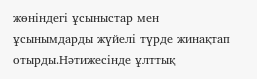жөніндегі ұсыныстар мен ұсынымдарды жүйелі түрде жинақтап отырды.Нәтижесінде ұлттық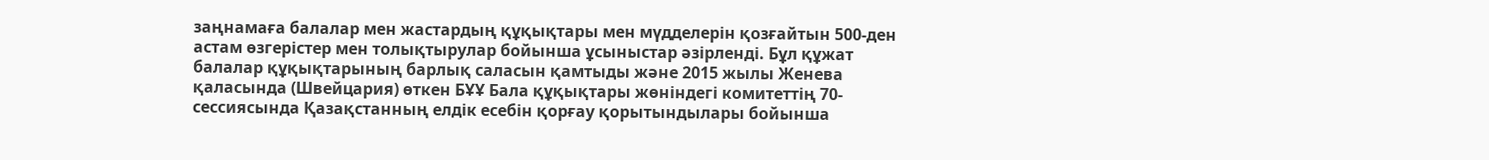заңнамаға балалар мен жастардың құқықтары мен мүдделерін қозғайтын 500-ден астам өзгерістер мен толықтырулар бойынша ұсыныстар әзірленді. Бұл құжат балалар құқықтарының барлық саласын қамтыды және 2015 жылы Женева қаласында (Швейцария) өткен БҰҰ Бала құқықтары жөніндегі комитеттің 70-сессиясында Қазақстанның елдік есебін қорғау қорытындылары бойынша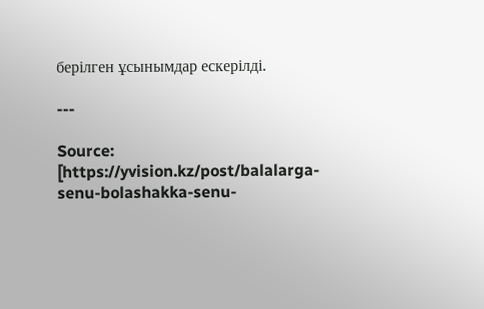берілген ұсынымдар ескерілді.

---

Source: [https://yvision.kz/post/balalarga-senu-bolashakka-senu-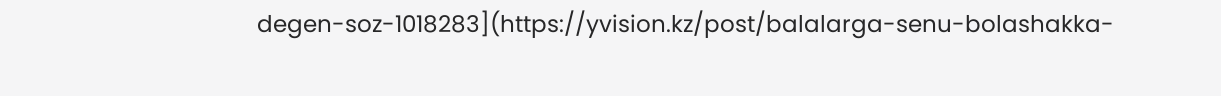degen-soz-1018283](https://yvision.kz/post/balalarga-senu-bolashakka-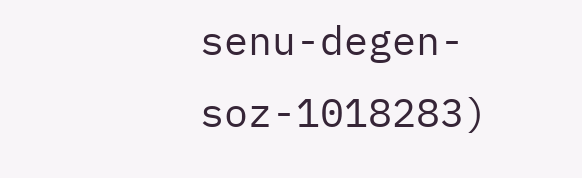senu-degen-soz-1018283)